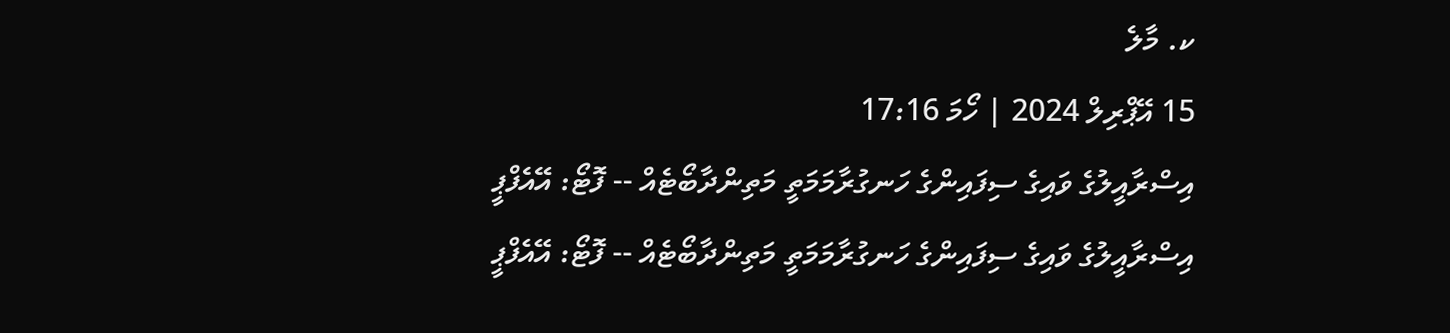ކ. މާލެ
15 އޭޕްރިލް 2024 | ހޯމަ 17:16
އިސްރާއީލުގެ ވައިގެ ސިފައިންގެ ހަނގުރާމަމަތީ މަތިންދާބޯޓެއް -- ފޮޓޯ: އޭއެފްޕީ
އިސްރާއީލުގެ ވައިގެ ސިފައިންގެ ހަނގުރާމަމަތީ މަތިންދާބޯޓެއް -- ފޮޓޯ: އޭއެފްޕީ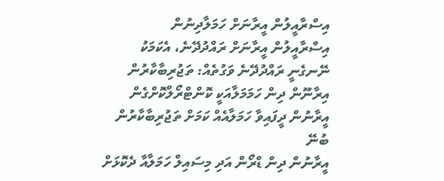އިސްރާއީލުން އީރާނަށް ހަމަލާދިނުން
އިސްރާއީލުން އީރާނަށް ރައްދުދޭނެ، އެކަމަކު ނޭނގެނީ ރައްދުދޭނެ ވަގުތެއް: ތަޖުރިބާކާރުން
އިރާނޫން ދިން ހަމަމަލާއަކީ ކޮންޓްރޯލްކޮށްގެން އީރާނުން ދީފައިވާ ހަމަލާއެއް ކަމަށް ތަޖުރިބާކާރުން ބުނޭ
އީރާނުން ދިން ޑްރޯން އަދި މިސައިލް ހަމަލާއާ ދެކޮޅަށް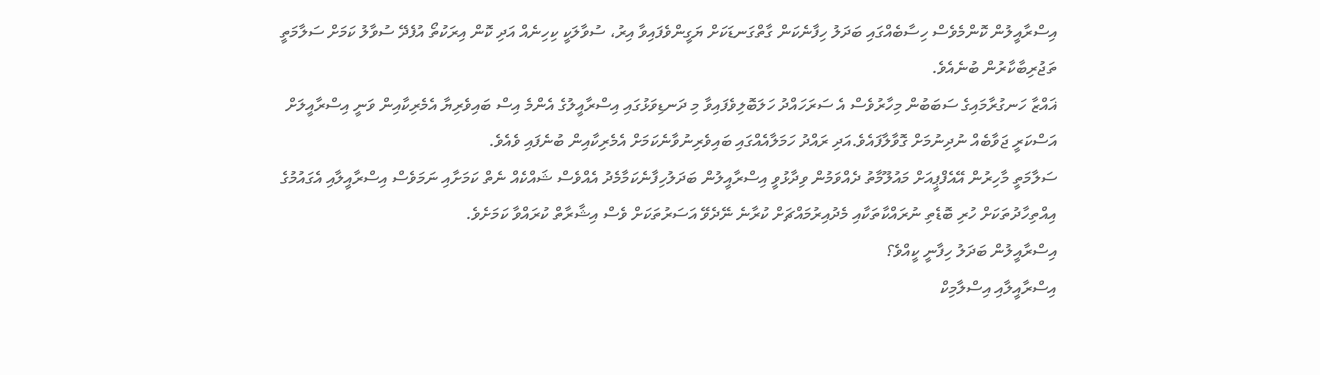އިސްރާއީލުން ކޮންމެވެސް ހިސާބެއްގައި ބަދަލު ހިފާނެކަން ގާތްގަނޑަކަށް ޔަގީންވެފައިވާ އިރު، ސުވާލަކީ ކިހިނެއް އަދި ކޮން އިރަކުތޯ އުފެދޭ ސުވާލު ކަމަށް ސަލާމަތީ ތަޖުރިބާކާރުން ބުނެއެވެ.
ޣައްޒާ ހަނގުރާމައިގެ ސަބަބުން މިހާރުވެސް އެ ސަރަހައްދު ހަލަބޮލިވެފައިވާ މި ދަނޑިވަޅުގައި އިސްރާއީލުގެ އެންމެ އިސް ބައިވެރިޔާ އެމެރިކާއިން ވަނީ އިސްރާއީލަށް އަސްކަރީ ޖަވާބެއް ނުދިނުމަށް ގޮވާލާފައެވެ.އަދި ރައްދު ހަމަލާއެއްގައި ބައިވެރިނުވާނެކަމަށް އެމެރިކާއިން ބުނެފައި ވެއެވެ.
ސަލާމަތީ މާހިރުން އޭއެފްޕީއަށް މައުލޫމާތު ދެއްވަމުން ވިދާޅުވީ އިސްރާއީލުން ބަދަލުހިފާނެކަމާމެދު އެއްވެސް ޝައްކެއް ނެތް ކަމަށާއި ނަމަވެސް އިސްރާއީލާއި އެގައުމުގެ އިއްތިހާދުތަކަށް ހުރި ބޮޑެތި ނުރައްކާތަކާއި މެދުއިރުމައްޗަށް ކުރާނެ ނޭދެވޭ އަސަރުތަކަށް ވެސް އިޝާރާތް ކުރައްވާ ކަމަށެވެ.
އިސްރާއީލުން ބަދަލު ހިފާނީ ކީއްވެ؟
އިސްރާއީލާއި އިސްލާމިކް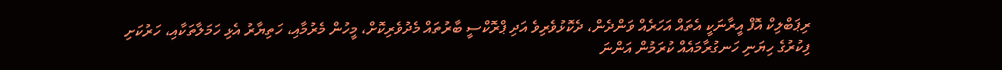ރިޕަބްލިކް އޮފް އީރާނަކީ އެތައް އަހަރެއް ވަންދެން، ދެކޮޅުވެރިވެ އަދި ޕްރޮކްސީ ބާރުތައް މެދުވެރިކޮށް، މީހުން މެރުމާއި، ހަތިޔާރު އެޅި ހަމަލާތަކާއި، ހަރުކަށި ފިކުރުގެ ހިޔަނި ހަނގުރާމައެއް ކުރަމުން އަންނަ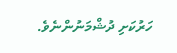ހަރުކަށި ދުޝްމަނުންނެވެ.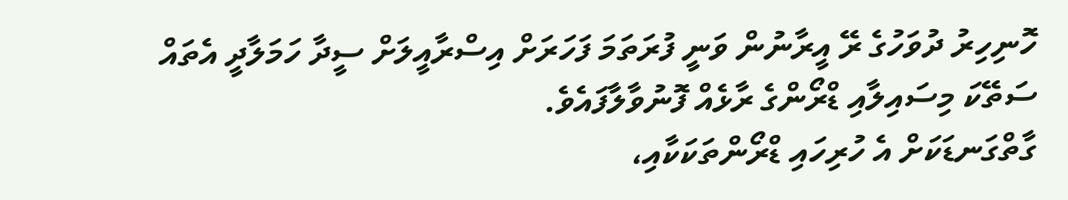ހޮނިހިރު ދުވަހުގެ ރޭ އީރާނުން ވަނީ ފުރަތަމަ ފަހަރަށް އިސްރާއީލަށް ސީދާ ހަމަލާދީ އެތައް ސަތޭކަ މިސައިލާއި ޑްރޯންގެ ރާޅެއް ފޮނުވާލާފައެވެ.
ގާތްގަނޑަކަށް އެ ހުރިހައި ޑްރޯންތަކަކާއި،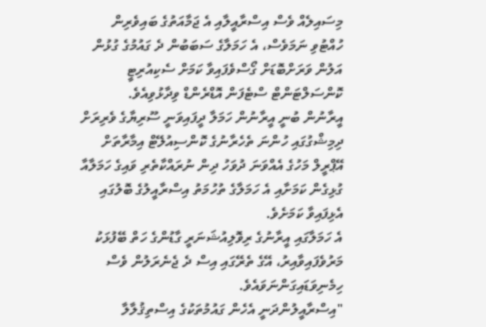މިސައިލެއް ވެސް އިސްރާއީލާއި އެ ޖަމާއަތުގެ ބައިވެރިން ހުއްޓުވި ނަމަވެސް، އެ ހަމަލާގެ ސަބަބުން ދެ ގައުމުގެ ގުޅުން އަލުން ވަރަށްބޮޑަށް ގޯސްވެފައިވާ ކަމަށް ސެކިއުރިޓީ ކޮންސަލްޓަންޓް ސްޓެފަން އޮޑްރެންޑް ވިދާޅުވިއެވެ.
އީރާނުން ބުނީ އީރާނުން ހަމަލާ ދީފައިވަނީ ސޫރިޔާގެ ވެރިރަށް ދިމިޝްގުގައި ހުންނަ ތެހެރާނުގެ ކޮންސިއުލޭޓް އިމާރާތަށް އޭޕްރީލް މަހުގެ އެއްވަނަ ދުވަހު ދިން ނުރައްކާތެރި ވައިގެ ހަމަލާއާ ގުޅިގެން ކަމަށާއި އެ ހަމަލާގެ ތުހުމަތު އިސްރާއީލުގެ ބޮލުގައި އެޅިފައިވާ ކަމަށެވެ.
އެ ހަމަލާގައި އީރާނުގެ ރިވޮލިއުޝަނަރީ ގާޑުންގެ ހަތް ބޭފުޅަކު މަރުވެފައިވާއިރު، އޭގެ ތެރޭގައި އިސް ދެ ޖެނެރަލުން ވެސް ހިމެނިވަޑައިގަންނަވައެވެ.
"އިސްރާއީލުންދަނީ އެހެން ގައުމުތަކުގެ އިސްތިޤުލާލާ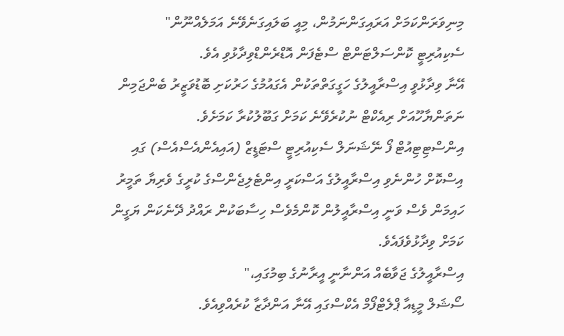މިނިވަރަންކަމަށް އަރައިގަންނަމުން، މިއީ ބަލައިގަނެވޭނެ އަމަލެއްނޫން"
ސެކިއުރިޓީ ކޮންސަލްޓަންޓް ސްޓެފަން އޮޑްރެންޑްވިދާޅުވި އެވެ.
އޭނާ ވިދާޅުވީ އިސްރާއީލުގެ ހަގީގަތްތަކުން އެގައުމުގެ ހަރުކަށި ބޮޑުވަޒީރު ބެންޖަމިން ނަތަންޔާހޫއަށް ރިއެކްޓް ނުކުރެވޭނެ ކަމަށް ގަބޫލުކުރާ ކަމަށެވެ.
އިންސްޓިޓިއުޓް ފޯ ނޭޝަނަލް ސެކިއުރިޓީ ސްޓަޑީޒް (އައިއެންއެސްއެސް) ގައި އިސްކޮށް ހުންނެވި އިސްރާއީލުގެ އަސްކަރީ އިންޓެލިޖެންސްގެ ކުރީގެ ވެރިޔާ ތަމީރު ހައިމަން ވެސް ވަނީ އިސްރާއީލުން ކޮންމެވެސް ހިސާބަކުން ރައްދު ދޭނެކަން ޔަގީން ކަމަށް ވިދާޅުވެފައެވެ.
އިސްރާއީލުގެ ޖަވާބެއް އަންނާނީ އީރާނުގެ ބިމުގައި،"
ސޯޝަލް މީޑިއާ ޕްލެޓްފޯމް އެކްސްގައި އޭނާ އަންދާޒާ ކުރެއްވިއެވެ.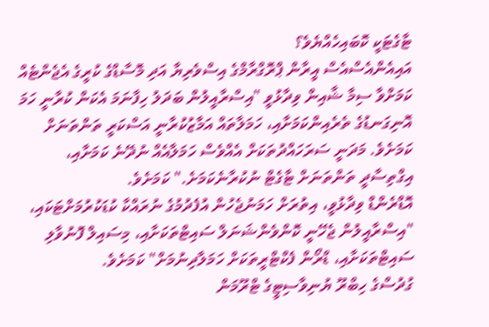ޓާގެޓަކީ ކޮބައިހެއްޔެވެ؟
އައިއެންއެސްއެސް އީރާން ޕްރޮގްރާމްގެ އިސްވެރިޔާ އަދި މޮސާޑްގެ ކުރީގެ އެޖެންޓެއް ކަމަށްވާ ސިމާ ޝާއިން ވިދާޅުވީ "އިސްރާއީލުން ބަދަލު ހިފާނަމަ އެކަން ކުރާނީ ހަމަ އޮނިގަނޑުގެ ތެރެއިންކަމަށާއި، ހަމަލާތައް އަމާޒުކުރާނީ އަސްކަރީ ތަންތަނަށް ކަމަށެވެ. މަދަނީ ސަރަހައްދުތަކަށް އެއްވެސް ހަމަލާއެއް ނުދޭނެ ކަމަށާއި، އިގްތިސާދީ ތަންތަނަށް ޓާގެޓް ނުކުރާނެކަމަށެ." ކަމަށެވެ.
އޮޑްރެންޑް ވިދާޅުވީ، އިތުރަށް ހަމަނުޖެހުން އުފެދުމުގެ ނުރައްކާ ކުޑަކުރުމަށްޓަކައި، "އިސްރާއީލުން ޖެހޭނީ ކޮންވެންޝަނަލް ސައިޓްތަކަށާއި، މިސައިލް ފޮނުވާލި ސައިޓްތަކަށާއި، ޑްރޯން ފެކްޓްރީތަކަށް ހަމަލާދިނުމަށް" ކަމަށެވެ.
ގުދުސްގެ ހިބްރޫ ޔުނިވާސިޓީގެ ޓްރޫމަން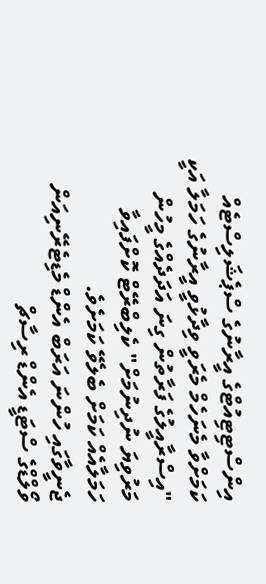އިންސްޓިޓިއުޓްގެ އީރާނުގެ ސްޕެޝަލިސްޓެއް ކަމަށްވާ މެނަހެމް މެރަވީ ވިދާޅުވީ އީރާނުގެ ހަމަލާ އަކީ "އިސްރާއީލުގެ ފަރާތުން ގިނަ އަދަދެއްގެ މީހުން މަރުވިޔަ ނުދިނުމަށް" ކެލިބްރޭޓް ކޮށްފައިވާ ހަމަލާއެއް ކަމަށް ބެލެވޭ ކަމަށެވެ.
ޖެނީވާގައި ހުންނަ އަރަބް އެންޑް މެޑިޓެރޭނިއަން ވޯލްޑްގެ ސްޓަޑީ އެންޑް ރިސާޗް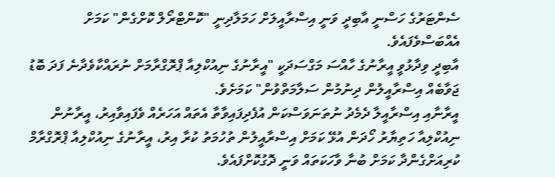ސެންޓަރުގެ ހަސްނީ އާބިދީ ވަނީ އިސްރާއީލަށް ހަމަލާދިނީ "ކޮންޓްރޯލް ކޮށްގެން" ކަމަށް އެއްބަސްވެފައެވެ.
އާބިދީ ވިދާޅުވީ އީރާނުގެ ހާއްސަ މަގްސަދަކީ "އީރާނުގެ ނިއުކްލިއާ ޕްރޮގްރާމަށް ނުރައްކާވެދާނެ ފަދަ ބޮޑު ޖަވާބެއް އިސްރާއީލުން ދިނުމުން ސަލާމަތްވުން" ކަމަށެވެ.
އީރާނާއި އިސްރާއީލާ ދެމެދު ނުތަނަވަސްކަން އުފެދިފައިވާތާ އެތައް އަހަރެއް ވެފައިވާއިރު، އީރާނުން ނިއުކްލިއާ ހަތިޔާރު ހޯދަން އުޅޭ ކަމަށް އިސްރާއީލުން ތުހުމަތު ކުރާ އިރު، އީރާނުގެ ނިއުކްލިއާ ޕްރޮގްރާމް ކުރިއަށްގެންދާ ކަމަށް ބުނާ ވާހަކަތައް ވަނީ ދޮގުކޮށްފައެވެ.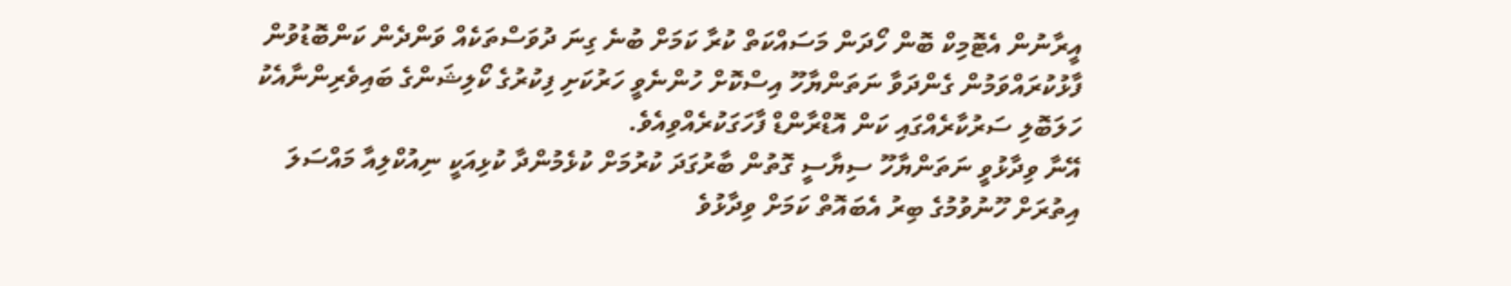އީރާނުން އެޓޮމިކް ބޮން ހޯދަން މަސައްކަތް ކުރާ ކަމަށް ބުނެ ގިނަ ދުވަސްތަކެއް ވަންދެން ކަންބޮޑުވުން ފާޅުކުރައްވަމުން ގެންދަވާ ނަތަންޔާހޫ އިސްކޮށް ހުންނެވީ ހަރުކަށި ފިކުރުގެ ކޯލިޝަންގެ ބައިވެރިންނާއެކު ހަލަބޮލި ސަރުކާރެއްގައި ކަން އޮޑްރާންޑް ފާހަގަކުރެއްވިއެވެ.
އޭނާ ވިދާޅުވީ ނަތަންޔާހޫ ސިޔާސީ ގޮތުން ބާރުގަދަ ކުރުމަށް ކުޅެމުންދާ ކުޅިއަކީ ނިއުކްލިއާ މައްސަލަ އިތުރަށް ހޫނުވުމުގެ ބިރު އެބައޮތް ކަމަށް ވިދާޅުވެ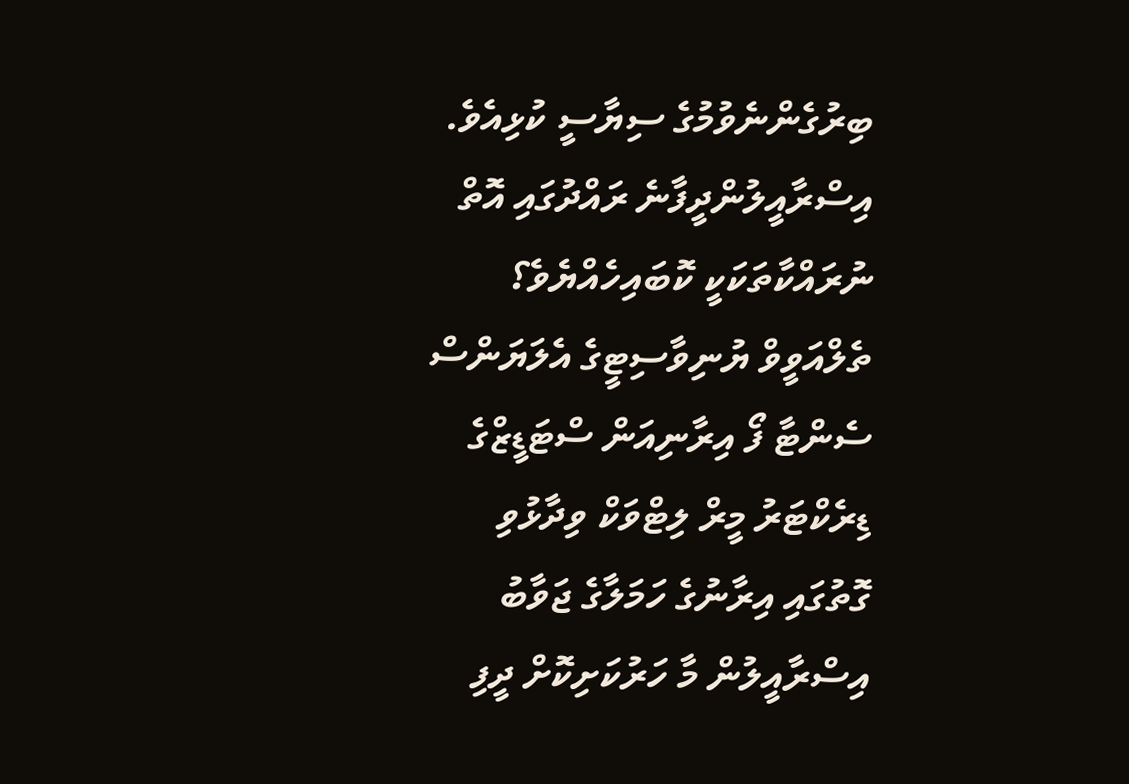ބިރުގެންނެވުމުގެ ސިޔާސީ ކުޅިއެވެ.
އިސްރާއީލުންދީފާނެ ރައްދުގައި އޮތް ނުރައްކާތަކަކީ ކޮބައިހެއްޔެވެ؟
ތެލްއަވީވް ޔުނިވާސިޓީގެ އެލަޔަންސް ސެންޓާ ފޯ އިރާނިއަން ސްޓަޑީޒްގެ ޑިރެކްޓަރު މީރް ލިޓްވަކް ވިދާޅުވި ގޮތުގައި އިރާނުގެ ހަމަލާގެ ޖަވާބު އިސްރާއީލުން މާ ހަރުކަށިކޮށް ދީފި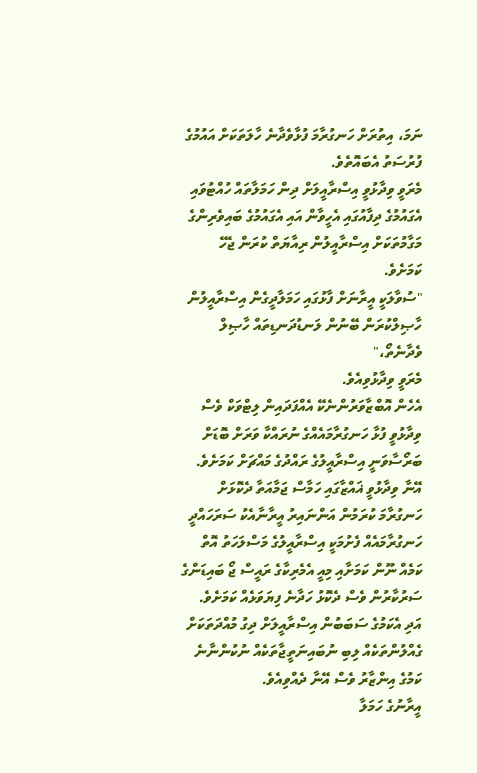ނަމަ، އިތުރަށް ހަނގުރާމަ ފުޅާވެދާނެ ހާލަތަކަށް އައުމުގެ ފުރުސަތު އެބައޮތެވެ.
މެރަވީ ވިދާޅުވީ އިސްރާއީލަށް ދިން ހަމަލާތައް ހުއްޓުވައި އެގައުމުގެ ދިފާއުގައި އެހީވާން އައި އެގައުމުގެ ބައިވެރިންގެ މަގާމުތަކަށް އިސްރާއީލުން ރިއާޔަތް ކުރަން ޖެހޭ ކަމަށެވެ.
"ސުވާލަކީ އީރާނަށް ފާޅުގައި ހަމަލާދީގެން އިސްރާއީލުން ހާޞިލްކުރަން ބޭނުން ލަނޑުދަނޑިތައް ހާޞިލް ވެދާނެތޯ،"
މެރަވީ ވިދާޅުވިއެވެ.
އެހެން އޮބްޒާވަރުންނެކޭ އެއްފަދައިން ލިޓްވަކް ވެސް ވިދާޅުވީ ފުޅާ ހަނގުރާމައެއްގެ ނުރައްކާ ވަރަށް ބޮޑަށް ބަރޯސާވަނީ އިސްރާއީލުގެ ރައްދުގެ މައްޗަށް ކަމަށެވެ.
އޭނާ ވިދާޅުވީ ޣައްޒާގައި ހަމާސް ޖަމާއަތާ ދެކޮޅަށް ހަނގުރާމަ ކުރަމުން އަންނައިރު އީރާނާއެކު ސަރަހައްދީ ހަނގުރާމައެއް ފެށުމަކީ އިސްރާއީލުގެ މަސްލަހަތު އޮތް ކަމެއް ނޫން ކަމަށާއި މިއީ އެމެރިކާގެ ރައީސް ޖޯ ބައިޑަންގެ ސަރުކާރުން ވެސް ދެކޮޅު ހަދާނެ ފިޔަވަޅެއް ކަމަށެވެ.
އަދި އެކަމުގެ ސަބަބުން އިސްރާއީލަށް ދިގު މުއްދަތަކަށް ގެއްލުންތަކެއް ލިބި ނުބައިނަތީޖާތަކެއް ނުކުންނާނެ ކަމުގެ އިންޒާރު ވެސް އޭނާ ދެއްވިއެވެ.
އީރާނުގެ ހަމަލާ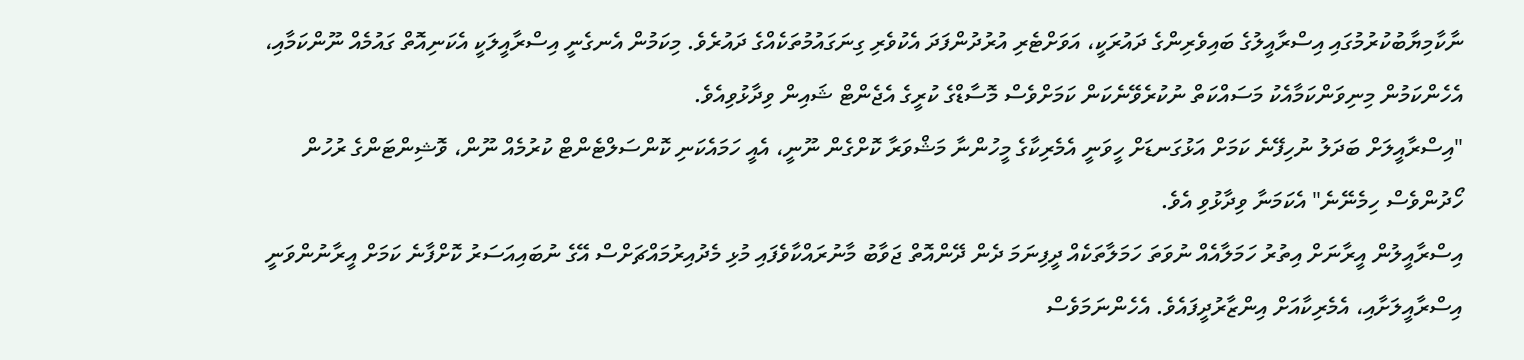ނާކާމިޔާބުކުރުމުގައި އިސްރާއީލުގެ ބައިވެރިންގެ ދައުރަކީ، އަވަށްޓެރި އުރުދުންފަދަ އެކުވެރި ގިނަގައުމުތަކެއްގެ ދައުރެވެ. މިކަމުން އެނގެނީ އިސްރާއީލަކީ އެކަނިއޮތް ގައުމެއް ނޫންކަމާއި، އެހެންކަމުން މިނިވަންކަމާއެކު މަސައްކަތް ނުކުރެވޭނެކަން ކަމަށްވެސް މޮސާޑްގެ ކުރީގެ އެޖެންޓް ޝައިން ވިދާޅުވިއެވެ.
"އިސްރާއީލަށް ބަދަލު ނުހިފޭނެ ކަމަށް އަޅުގަނޑަށް ހީވަނީ އެމެރިކާގެ މީހުންނާ މަޝްވަރާ ކޮށްގެން ނޫނީ، އެއީ ހަމައެކަނި ކޮންސަލްޓެންޓް ކުރުމެއް ނޫން، ވޮޝިންޓަންގެ ރުހުން ހޯދުންވެސް ހިމެނޭނެ" އެކަމަނާ ވިދާޅުވި އެވެ.
އިސްރާއީލުން އީރާނަށް އިތުރު ހަމަލާއެއް ނުވަތަ ހަމަލާތަކެއް ދީފިނަމަ ދެން ދޭންއޮތް ޖަވާބު މާނުރައްކާވެފައި މުޅި މެދުއިރުމައްޗަށްސް އޭގެ ނުބައިއަސަރު ކޮށްފާނެ ކަމަށް އީރާނުންވަނީ އިސްރާއީލަށާއި، އެމެރިކާއަށް އިންޒާރުދީފައެވެ. އެހެންނަމަވެސް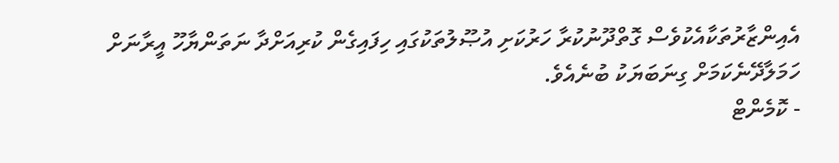އެއިންޒާރުތަކާއެކުވެސް ގޮތްދޫނުކުރާ ހަރުކަށި އުޞޫލުތަކުގައި ހިފައިގެން ކުރިއަށްދާ ނަތަންޔާހޫ އީރާނަށް ހަމަލާދޭނެކަމަށް ގިނަބަޔަކު ބުނެއެވެ.
- ކޮމެންޓް